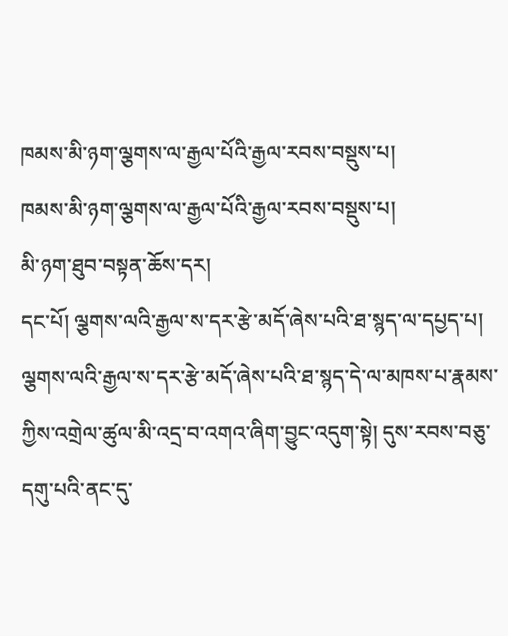ཁམས་མི་ཉག་ལྕགས་ལ་རྒྱལ་པོའི་རྒྱལ་རབས་བསྡུས་པ།
ཁམས་མི་ཉག་ལྕགས་ལ་རྒྱལ་པོའི་རྒྱལ་རབས་བསྡུས་པ།
མི་ཉག་ཐུབ་བསྟན་ཆོས་དར།
དང་པོ། ལྕགས་ལའི་རྒྱལ་ས་དར་རྩེ་མདོ་ཞེས་པའི་ཐ་སྙད་ལ་དཔྱད་པ།
ལྕགས་ལའི་རྒྱལ་ས་དར་རྩེ་མདོ་ཞེས་པའི་ཐ་སྙད་དེ་ལ་མཁས་པ་རྣམས་ཀྱིས་འགྲེལ་ཚུལ་མི་འདྲ་བ་འགའ་ཞིག་བྱུང་འདུག་སྟེ། དུས་རབས་བཅུ་དགུ་པའི་ནང་དུ་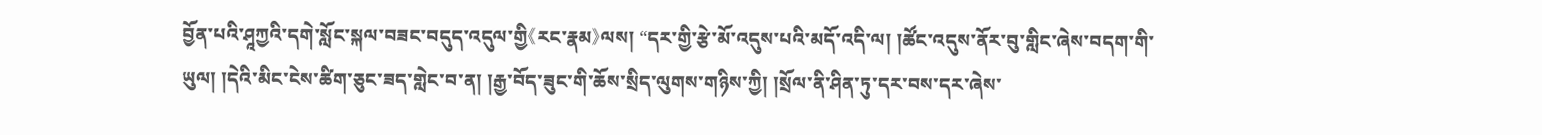བྱོན་པའི་ཤཱཀྱའི་དགེ་སློང་སྐལ་བཟང་བདུད་འདུལ་གྱི《རང་རྣམ》ལས། “དར་གྱི་རྩེ་མོ་འདུས་པའི་མདོ་འདི་ལ། །ཚོང་འདུས་ནོར་བུ་གླིང་ཞེས་བདག་གི་ཡུལ། །དེའི་མིང་ངེས་ཚིག་ཅུང་ཟད་གླེང་བ་ན། །རྒྱ་བོད་ཟུང་གི་ཆོས་སྲིད་ལུགས་གཉིས་ཀྱི། །སྲོལ་ནི་ཤིན་ཏུ་དར་བས་དར་ཞེས་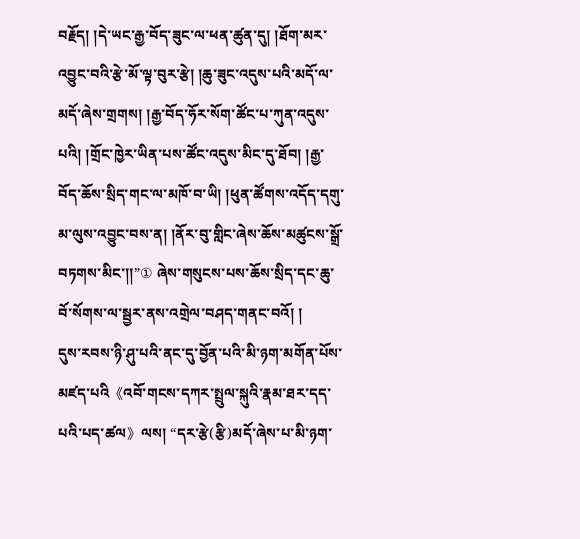བརྗོད། །དེ་ཡང་རྒྱ་བོད་ཟུང་ལ་ཕན་ཚུན་དུ། །ཐོག་མར་འབྱུང་བའི་རྩེ་མོ་ལྟ་བུར་རྩེ། །ཆུ་ཟུང་འདུས་པའི་མདོ་ལ་མདོ་ཞེས་གྲགས། །རྒྱ་བོད་ཧོར་སོག་ཚོང་པ་ཀུན་འདུས་པའི། །གྲོང་ཁྱེར་ཡིན་པས་ཚོང་འདུས་མིང་དུ་ཐོབ། །རྒྱ་བོད་ཆོས་སྲིད་གང་ལ་མཁོ་བ་ཡི། །ཕུན་ཚོགས་འདོད་དགུ་མ་ལུས་འབྱུང་བས་ན། །ནོར་བུ་གླིང་ཞེས་ཆོས་མཚུངས་སྒྲོ་བཏགས་མིང་།།”① ཞེས་གསུངས་པས་ཆོས་སྲིད་དང་ཆུ་བོ་སོགས་ལ་སྦྱར་ནས་འགྲེལ་བཤད་གནང་བའོ། །
དུས་རབས་ཉི་ཤུ་པའི་ནང་དུ་བྱོན་པའི་མི་ཉག་མགོན་པོས་མཛད་པའི《འབོ་གངས་དཀར་སྤྲུལ་སྐུའི་རྣམ་ཐར་དད་པའི་པད་ཚལ》ལས། “དར་རྩེ(རྩི)མདོ་ཞེས་པ་མི་ཉག་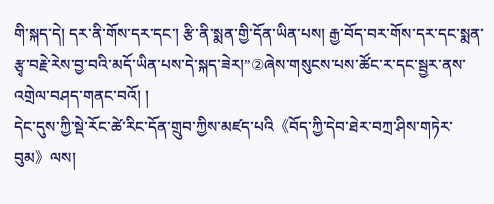གི་སྐད་དེ། དར་ནི་གོས་དར་དང་། རྩི་ནི་སྨན་གྱི་དོན་ཡིན་པས། རྒྱ་བོད་བར་གོས་དར་དང་སྨན་རྩྭ་བརྗེ་རེས་བྱ་བའི་མདོ་ཡིན་པས་དེ་སྐད་ཟེར།”②ཞེས་གསུངས་པས་ཚོང་ར་དང་སྦྱར་ནས་འགྲེལ་བཤད་གནང་བའོ། །
དེང་དུས་ཀྱི་སྡེ་རོང་ཚེ་རིང་དོན་གྲུབ་ཀྱིས་མཛད་པའི《བོད་ཀྱི་དེབ་ཐེར་བཀྲ་ཤིས་གཏེར་བུམ》ལས།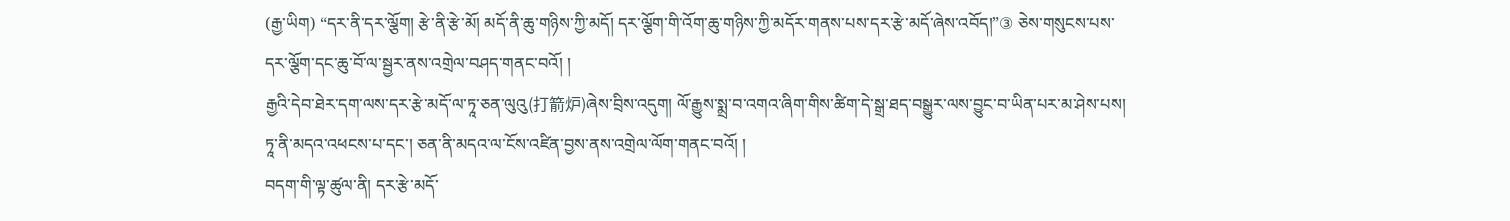(རྒྱ་ཡིག) “དར་ནི་དར་ལྕོག། རྩེ་ནི་རྩེ་མོ། མདོ་ནི་ཆུ་གཉིས་ཀྱི་མདོ། དར་ལྕོག་གི་འོག་ཆུ་གཉིས་ཀྱི་མདོར་གནས་པས་དར་རྩེ་མདོ་ཞེས་འབོད།”③ ཅེས་གསུངས་པས་དར་ལྕོག་དང་ཆུ་བོ་ལ་སྦྱར་ནས་འགྲེལ་བཤད་གནང་བའོ། །
རྒྱའི་དེབ་ཐེར་དག་ལས་དར་རྩེ་མདོ་ལ་ཏཱ་ཅན་ལུའུ(打箭炉)ཞེས་བྲིས་འདུག། ལོ་རྒྱུས་སྨྲ་བ་འགའ་ཞིག་གིས་ཚིག་དེ་སྒྲ་ཐད་བསྒྱུར་ལས་བྱུང་བ་ཡིན་པར་མ་ཤེས་པས། ཏཱ་ནི་མདའ་འཕངས་པ་དང་། ཅན་ནི་མདའ་ལ་ངོས་འཛིན་བྱས་ནས་འགྲེལ་ལོག་གནང་བའོ། །
བདག་གི་ལྟ་ཚུལ་ནི། དར་རྩེ་མདོ་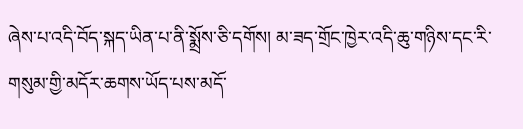ཞེས་པ་འདི་བོད་སྐད་ཡིན་པ་ནི་སྨྲོས་ཅི་དགོས། མ་ཟད་གྲོང་ཁྱེར་འདི་ཆུ་གཉིས་དང་རི་གསུམ་གྱི་མདོར་ཆགས་ཡོད་པས་མདོ་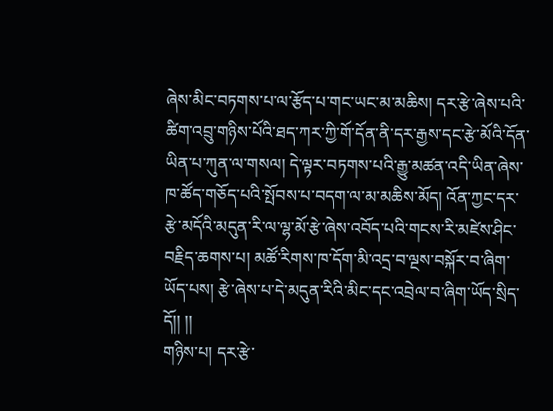ཞེས་མིང་བཏགས་པ་ལ་རྩོད་པ་གང་ཡང་མ་མཆིས། དར་རྩེ་ཞེས་པའི་ཚིག་འབྲུ་གཉིས་པོའི་ཐད་ཀར་ཀྱི་གོ་དོན་ནི་དར་རྒྱས་དང་རྩེ་མོའི་དོན་ཡིན་པ་ཀུན་ལ་གསལ། དེ་ལྟར་བཏགས་པའི་རྒྱུ་མཚན་འདི་ཡིན་ཞེས་ཁ་ཚོད་གཅོད་པའི་སྤོབས་པ་བདག་ལ་མ་མཆིས་མོད། འོན་ཀྱང་དར་རྩེ་མདོའི་མདུན་རི་ལ་ལྷ་མོ་རྩེ་ཞེས་འབོད་པའི་གངས་རི་མཛེས་ཤིང་བརྗིད་ཆགས་པ། མཚོ་རིགས་ཁ་དོག་མི་འདྲ་བ་ལྔས་བསྐོར་བ་ཞིག་ཡོད་པས། རྩེ་ཞེས་པ་དེ་མདུན་རིའི་མིང་དང་འབྲེལ་བ་ཞིག་ཡོད་སྲིད་དོ།། །།
གཉིས་པ། དར་རྩེ་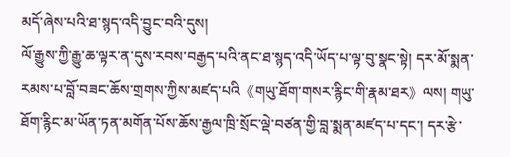མདོ་ཞེས་པའི་ཐ་སྙད་འདི་བྱུང་བའི་དུས།
ལོ་རྒྱུས་ཀྱི་རྒྱུ་ཆ་ལྟར་ན་དུས་རབས་བརྒྱད་པའི་ནང་ཐ་སྙད་འདི་ཡོད་པ་ལྟ་བུ་སྣང་སྟེ། དར་མོ་སྨན་རམས་པ་བློ་བཟང་ཆོས་གྲགས་ཀྱིས་མཛད་པའི《གཡུ་ཐོག་གསར་རྙིང་གི་རྣམ་ཐར》ལས། གཡུ་ཐོག་རྙིང་མ་ཡོན་ཏན་མགོན་པོས་ཆོས་རྒྱལ་ཁྲི་སྲོང་ལྡེ་བཙན་གྱི་བླ་སྨན་མཛད་པ་དང་། དར་རྩེ་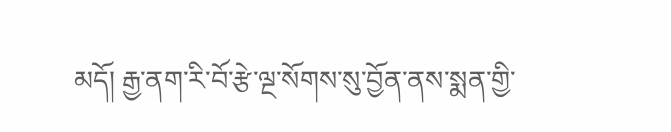མདོ། རྒྱ་ནག་རི་བོ་རྩེ་ལྔ་སོགས་སུ་བྱོན་ནས་སྨན་གྱི་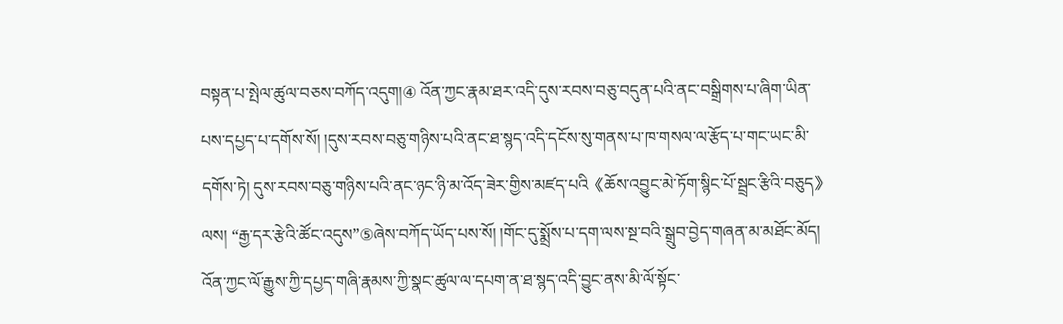བསྟན་པ་སྤེལ་ཚུལ་བཅས་བཀོད་འདུག།④ འོན་ཀྱང་རྣམ་ཐར་འདི་དུས་རབས་བཅུ་བདུན་པའི་ནང་བསྒྲིགས་པ་ཞིག་ཡིན་པས་དཔྱད་པ་དགོས་སོ། །དུས་རབས་བཅུ་གཉིས་པའི་ནང་ཐ་སྙད་འདི་དངོས་སུ་གནས་པ་ཁ་གསལ་ལ་རྩོད་པ་གང་ཡང་མི་དགོས་ཏེ། དུས་རབས་བཅུ་གཉིས་པའི་ནང་ཉང་ཉི་མ་འོད་ཟེར་གྱིས་མཛད་པའི《ཆོས་འབྱུང་མེ་ཏོག་སྙིང་པོ་སྦྲང་རྩིའི་བཅུད》ལས། “རྒྱ་དར་རྩེའི་ཚོང་འདུས”⑤ཞེས་བཀོད་ཡོད་པས་སོ། །གོང་དུ་སྨྲོས་པ་དག་ལས་སྔ་བའི་སྒྲུབ་བྱེད་གཞན་མ་མཐོང་མོད། འོན་ཀྱང་ལོ་རྒྱུས་ཀྱི་དཔྱད་གཞི་རྣམས་ཀྱི་སྣང་ཚུལ་ལ་དཔག་ན་ཐ་སྙད་འདི་བྱུང་ནས་མི་ལོ་སྟོང་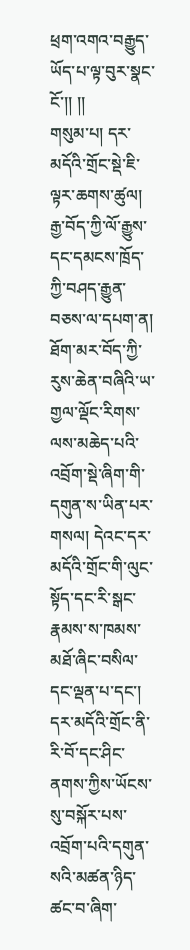ཕྲག་འགའ་བརྒྱུད་ཡོད་པ་ལྟ་བུར་སྣང་ངོ་།། །།
གསུམ་པ། དར་མདོའི་གྲོང་སྡེ་ཇི་ལྟར་ཆགས་ཚུལ།
རྒྱ་བོད་ཀྱི་ལོ་རྒྱུས་དང་དམངས་ཁྲོད་ཀྱི་བཤད་རྒྱུན་བཅས་ལ་དཔག་ན། ཐོག་མར་བོད་ཀྱི་རུས་ཆེན་བཞིའི་ཡ་གྱལ་ལྡོང་རིགས་ལས་མཆེད་པའི་འབྲོག་སྡེ་ཞིག་གི་དགུན་ས་ཡིན་པར་གསལ། དེའང་དར་མདོའི་གྲོང་གི་ལུང་སྟོད་དང་རི་སྒང་རྣམས་ས་ཁམས་མཐོ་ཞིང་བསིལ་དང་ལྡན་པ་དང་། དར་མདོའི་གྲོང་ནི་རི་བོ་དང་ཤིང་ནགས་ཀྱིས་ཡོངས་སུ་བསྐོར་པས་འབྲོག་པའི་དགུན་སའི་མཚན་ཉིད་ཚང་བ་ཞིག་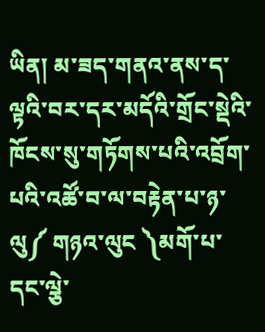ཡིན། མ་ཟད་གནའ་ནས་ད་ལྟའི་བར་དར་མདོའི་གྲོང་སྡེའི་ཁོངས་སུ་གཏོགས་པའི་འབྲོག་པའི་འཚོ་བ་ལ་བརྟེན་པ་ཉ་ལུ༼ གཉའ་ལུང ༽མགོ་པ་དང་ལྕེ་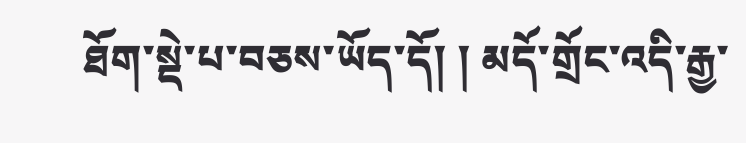ཐོག་སྡེ་པ་བཅས་ཡོད་དོ། ། མདོ་གྲོང་འདི་རྒྱ་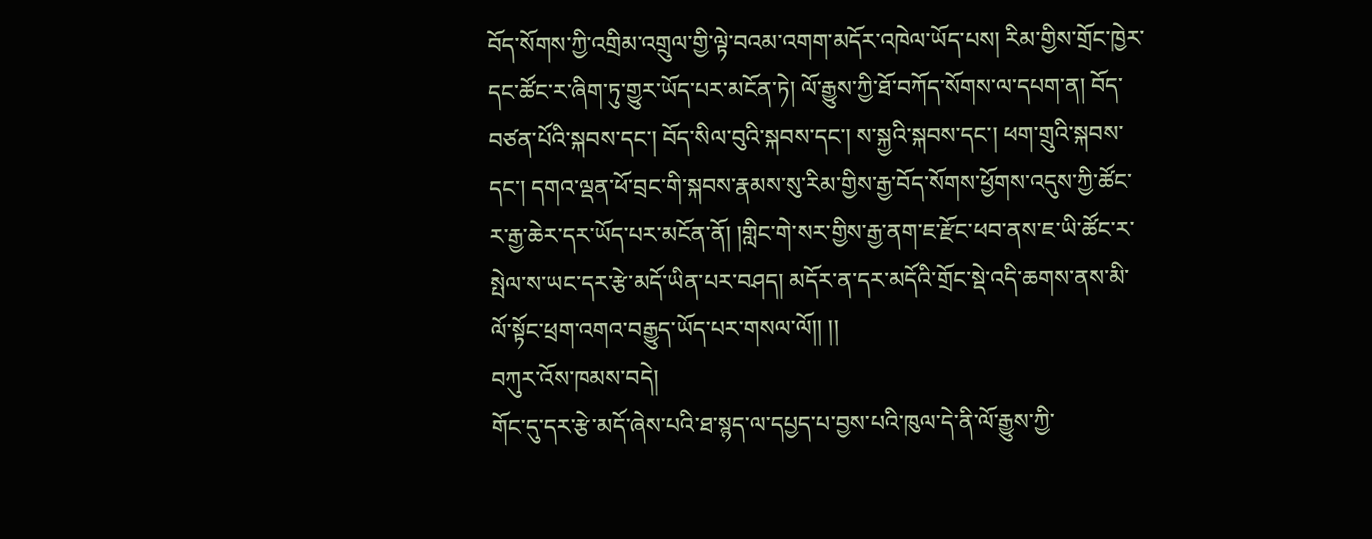བོད་སོགས་ཀྱི་འགྲིམ་འགྲུལ་གྱི་ལྟེ་བའམ་འགག་མདོར་འཁེལ་ཡོད་པས། རིམ་གྱིས་གྲོང་ཁྱེར་དང་ཚོང་ར་ཞིག་ཏུ་གྱུར་ཡོད་པར་མངོན་ཏེ། ལོ་རྒྱུས་ཀྱི་ཐོ་བཀོད་སོགས་ལ་དཔག་ན། བོད་བཙན་པོའི་སྐབས་དང་། བོད་སིལ་བུའི་སྐབས་དང་། ས་སྐྱའི་སྐབས་དང་། ཕག་གྲུའི་སྐབས་དང་། དགའ་ལྡན་ཕོ་བྲང་གི་སྐབས་རྣམས་སུ་རིམ་གྱིས་རྒྱ་བོད་སོགས་ཕྱོགས་འདུས་ཀྱི་ཚོང་ར་རྒྱ་ཆེར་དར་ཡོད་པར་མངོན་ནོ། །གླིང་གེ་སར་གྱིས་རྒྱ་ནག་ཇ་རྫོང་ཕབ་ནས་ཇ་ཡི་ཚོང་ར་སྤེལ་ས་ཡང་དར་རྩེ་མདོ་ཡིན་པར་བཤད། མདོར་ན་དར་མདོའི་གྲོང་སྡེ་འདི་ཆགས་ནས་མི་ལོ་སྟོང་ཕྲག་འགའ་བརྒྱུད་ཡོད་པར་གསལ་ལོ།། །།
བཀུར་འོས་ཁམས་བདེ།
གོང་དུ་དར་རྩེ་མདོ་ཞེས་པའི་ཐ་སྙད་ལ་དཔྱད་པ་བྱས་པའི་ཁུལ་དེ་ནི་ལོ་རྒྱུས་ཀྱི་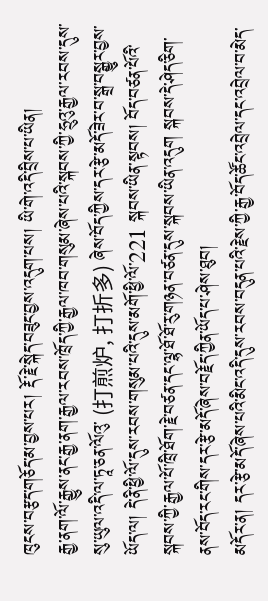ཁུངས་བརྩད་གཅོད་མ་བྱས་པར། རྡོ་རྗེ་སྐེད་བཟུང་བྱས་འདུག་པས། ཡི་གེ་འདི་བྲིས་པ་ཡིན།
རྒྱ་ནག་ལོ་རྒྱུས་ནང་རྒྱ་ནག་རྒྱལ་རབས་ཁྲོད་ཀྱི་རྒྱལ་ཁབ་གསུམ་ཞེས་པའི་སྐབས་ཀྱི་ཧྲུའུ་རྒྱལ་རབས་དུས་སུ་ཡུལ་འདི་ལ་ཏཱ་ཅན་ལོའུ་ (打煎炉, 打折多) ཞེས་བོད་ཀྱིས་དར་རྩེ་མདོ་ཟེར་བ་སྒྲ་བསྒྱུར་བྱས་ཡོད་ལ། དེ་ནི་ཕྱི་ལོ་དུས་རབས་གསུམ་པའི་དུས་མགོ་ཕྱི་ལོ་221 སྐབས་ཡིན་སྟབས། བོད་བཙན་པོའི་སྐབས་ཀྱི་རྒྱལ་པོ་ཁྲི་ཐོག་རྗེ་བཙན་དང་ལྷ་ཐོ་ཐོ་རུ་གཉན་བཙན་དུས་སྐབས་ཡིན་འདུག སྐབས་དེ་ཤེད་ཅིག་ནས་བོད་རང་གིས་དར་རྩེ་མདོ་ཞེས་བརྗོད་ཀྱིན་ཡོད་པ་ཤེས་ཐུབ།
མདོར་ན། དར་རྩེ་མདོ་ཞེས་པའི་མིང་འདི་དུས་རབས་བདུན་པའི་རྗེས་ཀྱི་རྒྱ་བོད་ཚོང་འབྲེལ་དང་འབྲེལ་བ་མེད་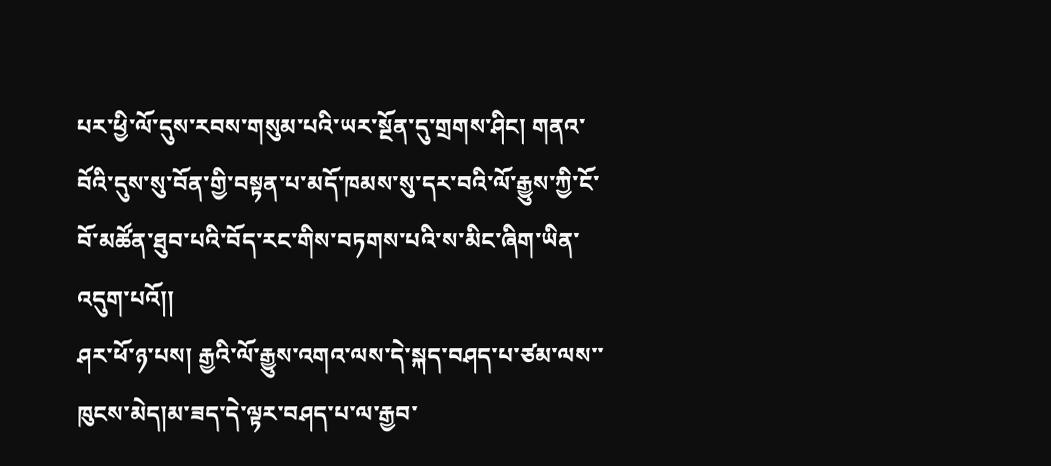པར་ཕྱི་ལོ་དུས་རབས་གསུམ་པའི་ཡར་སྔོན་དུ་གྲགས་ཤིང། གནའ་བོའི་དུས་སུ་བོན་གྱི་བསྟན་པ་མདོ་ཁམས་སུ་དར་བའི་ལོ་རྒྱུས་ཀྱི་ངོ་བོ་མཚོན་ཐུབ་པའི་བོད་རང་གིས་བཏགས་པའི་ས་མིང་ཞིག་ཡིན་འདུག་པའོ།།
ཤར་ཕོ་ཉ་པས། རྒྱའི་ལོ་རྒྱུས་འགའ་ལས་དེ་སྐད་བཤད་པ་ཙམ་ལས་་ཁུངས་མེད།མ་ཟད་དེ་ལྟར་བཤད་པ་ལ་རྒྱབ་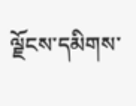ལྗོངས་དམིགས་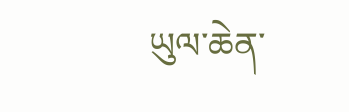ཡུལ་ཆེན་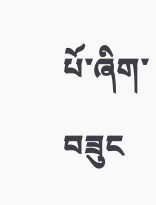པོ་ཞིག་བཟུང